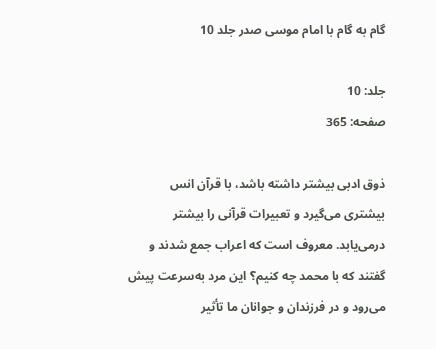گام به گام با امام موسی صدر جلد 10

جلد: 10
صفحه: 365

ذوق ادبی بیشتر داشته باشد، با قرآن انس بیشتری می‌گیرد و تعبیرات قرآنی را بیشتر درمی‌یابد. معروف است که اعراب جمع شدند و گفتند که با محمد چه کنیم؟ این مرد به‌سرعت پیش می‌رود و در فرزندان و جوانان ما تأثیر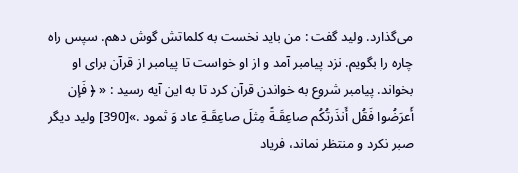می‌گذارد. ولید گفت : من باید نخست به کلماتش گوش دهم. سپس راه چاره را بگویم. نزد پیامبر آمد و از او خواست تا پیامبر از قرآن برای او بخواند. پیامبر شروع به خواندن قرآن کرد تا به این آیه رسید : « ﴿ فَإن أَعرَضُوا فَقُل أَنذَرتُکُم صاعِقَـةً مِثلَ صاعِقَـةِ عاد وَ ثمود .»[390] ولید دیگر صبر نکرد و منتظر نماند، فریاد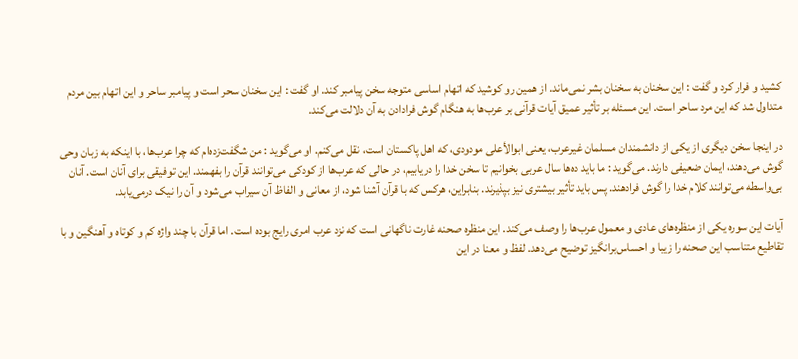کشید و فرار کرد و گفت : این سخنان به سخنان بشر نمی‌ماند. از همین رو کوشید که اتهام اساسی متوجه سخن پیامبر کند. او گفت : این سخنان سحر است و پیامبر ساحر و این اتهام بین مردم متداول شد که این مرد ساحر است. این مسئله بر تأثیر عمیق آیات قرآنی بر عرب‌ها به هنگام گوش فرادادن به آن دلالت می‌کند.

در اینجا سخن دیگری از یکی از دانشمندان مسلمان غیرعرب، یعنی ابوالأعلی مودودی، که اهل پاکستان است، نقل می‌کنم. او می‌گوید : من شگفت‌زده‌ام که چرا عرب‌ها، با اینکه به زبان وحی گوش می‌دهند، ایمان ضعیفی دارند. می‌گوید : ما باید ده‌ها سال عربی بخوانیم تا سخن خدا را دریابیم، در حالی که عرب‌ها از کودکی می‌توانند قرآن را بفهمند. این توفیقی برای آنان است. آنان بی‌واسطه می‌توانند کلام خدا را گوش فرادهند. پس باید تأثیر بیشتری نیز بپذیرند. بنابراین، هرکس که با قرآن آشنا شود، از معانی و الفاظ آن سیراب می‌شود و آن را نیک درمی‌یابد.

آیات این سوره یکی از منظره‌های عادی و معمول عرب‌ها را وصف می‌کند. این منظره صحنه غارت ناگهانی است که نزد عرب امری رایج بوده است. اما قرآن با چند واژه کم و کوتاه و آهنگین و با تقاطیع متناسب این صحنه را زیبا و احساس‌برانگیز توضیح می‌دهد. لفظ و معنا در این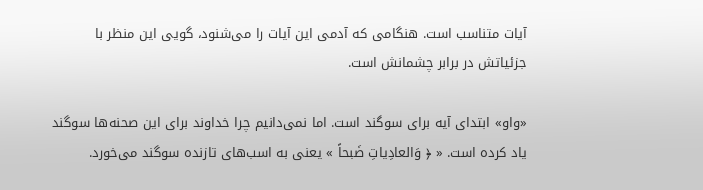آیات متناسب است. هنگامی که آدمی این آیات را می‌شنود، گویی این منظر با جزئیاتش در برابر چشمانش است.

«واو» ابتدای آیه برای سوگند است. اما نمی‌دانیم چرا خداوند برای این صحنه‌ها سوگند یاد کرده است. « ﴿ وَالعادِیاتِ ضَبحاً » یعنی به اسب‌های تازنده سوگند می‌خورد.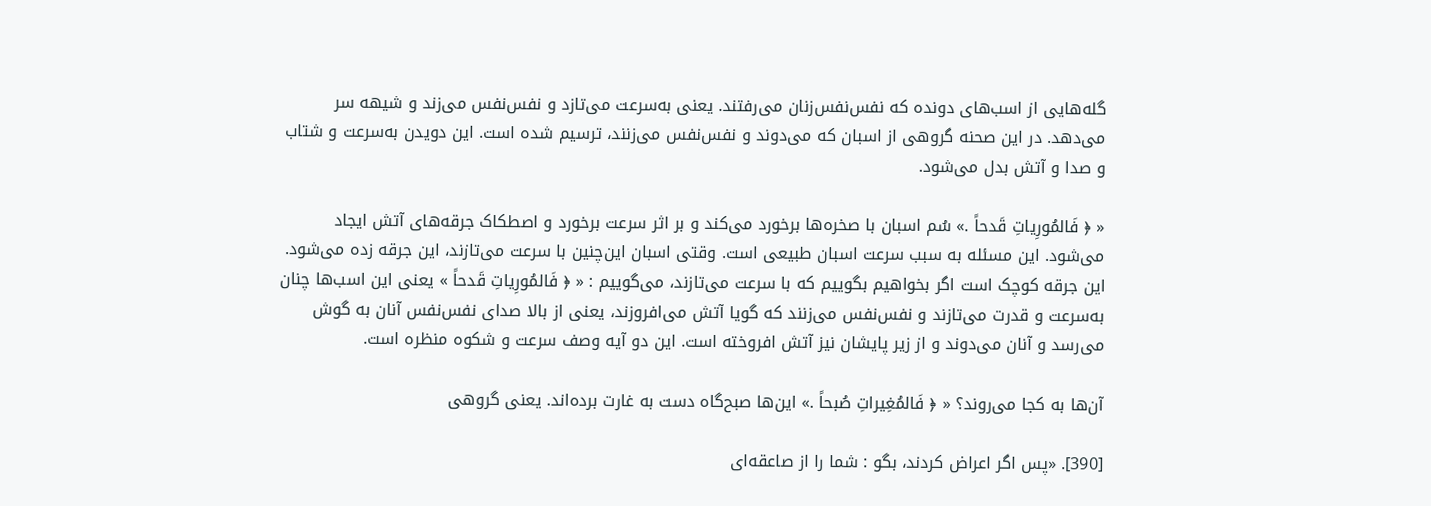گله‌هایی از اسب‌های دونده که نفس‌نفس‌زنان می‌رفتند. یعنی به‌سرعت می‌تازد و نفس‌نفس می‌زند و شیهه سر می‌دهد. در این صحنه گروهی از اسبان که می‌دوند و نفس‌نفس می‌زنند، ترسیم شده است. این دویدن به‌سرعت و شتاب و صدا و آتش بدل می‌شود.

« ﴿ فَالمُورِیاتِ قَدحاً .» سُم اسبان با صخره‌ها برخورد می‌کند و بر اثر سرعت برخورد و اصطکاک جرقه‌های آتش ایجاد می‌شود. این مسئله به سبب سرعت اسبان طبیعی است. وقتی اسبان این‌چنین با سرعت می‌تازند، این جرقه زده می‌شود. این جرقه کوچک است اگر بخواهیم بگوییم که با سرعت می‌تازند، می‌گوییم : « ﴿ فَالمُورِیاتِ قَدحاً » یعنی این اسب‌ها چنان به‌سرعت و قدرت می‌تازند و نفس‌نفس می‌زنند که گویا آتش می‌افروزند، یعنی از بالا صدای نفس‌نفس آنان به گوش می‌رسد و آنان می‌دوند و از زیر پایشان نیز آتش افروخته است. این دو آیه وصف سرعت و شکوه منظره است.

آن‌ها به کجا می‌روند؟ « ﴿ فَالمُغِیراتِ صُبحاً .» این‌ها صبح‌گاه دست به غارت برده‌اند. یعنی گروهی

[390]. «پس اگر اعراض کردند، بگو : شما را از صاعقه‌ای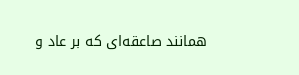همانند صاعقه‌ای که بر عاد و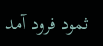ثمود فرود آمد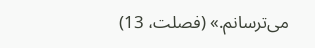می‌ترسانم.» (فصلت، 13)